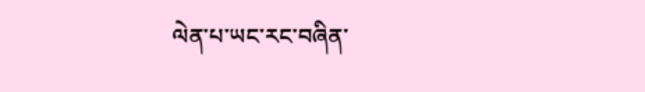ལེན་པ་ཡང་རང་བཞིན་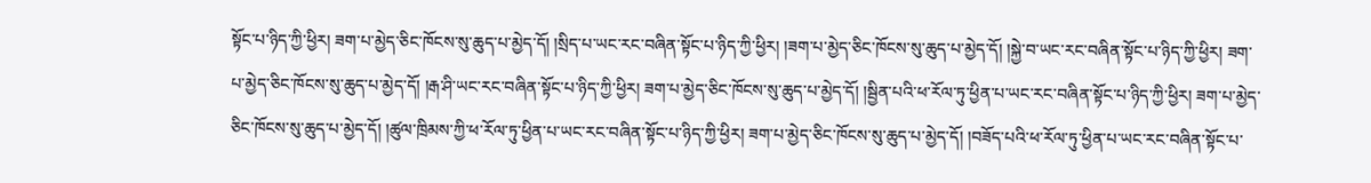སྟོང་པ་ཉིད་ཀྱི་ཕྱིར། ཟག་པ་མྱེད་ཅིང་ཁོངས་སུ་ཆུད་པ་མྱེད་དོ། །སྲིད་པ་ཡང་རང་བཞིན་སྟོང་པ་ཉིད་ཀྱི་ཕྱིར། །ཟག་པ་མྱེད་ཅིང་ཁོངས་སུ་ཆུད་པ་མྱེད་དོ། །སྐྱེ་བ་ཡང་རང་བཞིན་སྟོང་པ་ཉིད་ཀྱི་ཕྱིར། ཟག་པ་མྱེད་ཅིང་ཁོངས་སུ་ཆུད་པ་མྱེད་དོ། །རྒ་ཤི་ཡང་རང་བཞིན་སྟོང་པ་ཉིད་ཀྱི་ཕྱིར། ཟག་པ་མྱེད་ཅིང་ཁོངས་སུ་ཆུད་པ་མྱེད་དོ། །སྦྱིན་པའི་ཕ་རོལ་ཏུ་ཕྱིན་པ་ཡང་རང་བཞིན་སྟོང་པ་ཉིད་ཀྱི་ཕྱིར། ཟག་པ་མྱེད་ཅིང་ཁོངས་སུ་ཆུད་པ་མྱེད་དོ། །ཚུལ་ཁྲིམས་ཀྱི་ཕ་རོལ་ཏུ་ཕྱིན་པ་ཡང་རང་བཞིན་སྟོང་པ་ཉིད་ཀྱི་ཕྱིར། ཟག་པ་མྱེད་ཅིང་ཁོངས་སུ་ཆུད་པ་མྱེད་དོ། །བཟོད་པའི་ཕ་རོལ་ཏུ་ཕྱིན་པ་ཡང་རང་བཞིན་སྟོང་པ་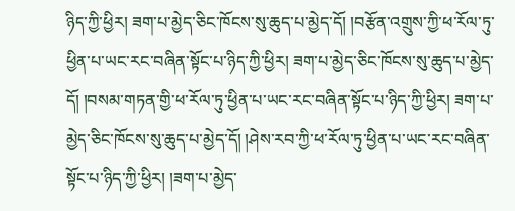ཉིད་ཀྱི་ཕྱིར། ཟག་པ་མྱེད་ཅིང་ཁོངས་སུ་ཆུད་པ་མྱེད་དོ། །བརྩོན་འགྲུས་ཀྱི་ཕ་རོལ་ཏུ་ཕྱིན་པ་ཡང་རང་བཞིན་སྟོང་པ་ཉིད་ཀྱི་ཕྱིར། ཟག་པ་མྱེད་ཅིང་ཁོངས་སུ་ཆུད་པ་མྱེད་དོ། །བསམ་གཏན་གྱི་ཕ་རོལ་ཏུ་ཕྱིན་པ་ཡང་རང་བཞིན་སྟོང་པ་ཉིད་ཀྱི་ཕྱིར། ཟག་པ་མྱེད་ཅིང་ཁོངས་སུ་ཆུད་པ་མྱེད་དོ། །ཤེས་རབ་ཀྱི་ཕ་རོལ་ཏུ་ཕྱིན་པ་ཡང་རང་བཞིན་སྟོང་པ་ཉིད་ཀྱི་ཕྱིར། །ཟག་པ་མྱེད་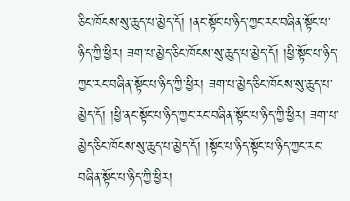ཅིང་ཁོངས་སུ་ཆུད་པ་མྱེད་དོ། །ནང་སྟོང་པ་ཉིད་ཀྱང་རང་བཞིན་སྟོང་པ་ཉིད་ཀྱི་ཕྱིར། ཟག་པ་མྱེད་ཅིང་ཁོངས་སུ་ཆུད་པ་མྱེད་དོ། །ཕྱི་སྟོང་པ་ཉིད་ཀྱང་རང་བཞིན་སྟོང་པ་ཉིད་ཀྱི་ཕྱིར། ཟག་པ་མྱེད་ཅིང་ཁོངས་སུ་ཆུད་པ་མྱེད་དོ། །ཕྱི་ནང་སྟོང་པ་ཉིད་ཀྱང་རང་བཞིན་སྟོང་པ་ཉིད་ཀྱི་ཕྱིར། ཟག་པ་མྱེད་ཅིང་ཁོངས་སུ་ཆུད་པ་མྱེད་དོ། །སྟོང་པ་ཉིད་སྟོང་པ་ཉིད་ཀྱང་རང་བཞིན་སྟོང་པ་ཉིད་ཀྱི་ཕྱིར།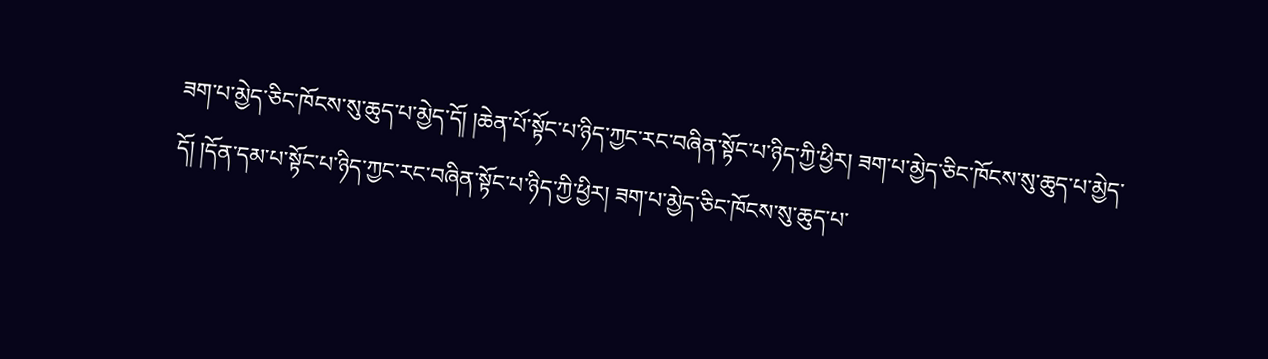ཟག་པ་མྱེད་ཅིང་ཁོངས་སུ་ཆུད་པ་མྱེད་དོ། །ཆེན་པོ་སྟོང་པ་ཉིད་ཀྱང་རང་བཞིན་སྟོང་པ་ཉིད་ཀྱི་ཕྱིར། ཟག་པ་མྱེད་ཅིང་ཁོངས་སུ་ཆུད་པ་མྱེད་དོ། །དོན་དམ་པ་སྟོང་པ་ཉིད་ཀྱང་རང་བཞིན་སྟོང་པ་ཉིད་ཀྱི་ཕྱིར། ཟག་པ་མྱེད་ཅིང་ཁོངས་སུ་ཆུད་པ་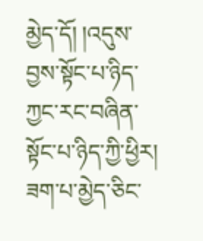མྱེད་དོ། །འདུས་བྱས་སྟོང་པ་ཉིད་ཀྱང་རང་བཞིན་སྟོང་པ་ཉིད་ཀྱི་ཕྱིར། ཟག་པ་མྱེད་ཅིང་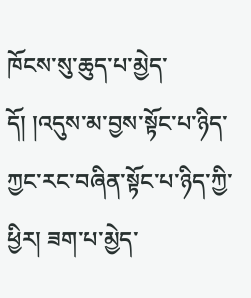ཁོངས་སུ་ཆུད་པ་མྱེད་དོ། །འདུས་མ་བྱས་སྟོང་པ་ཉིད་ཀྱང་རང་བཞིན་སྟོང་པ་ཉིད་ཀྱི་ཕྱིར། ཟག་པ་མྱེད་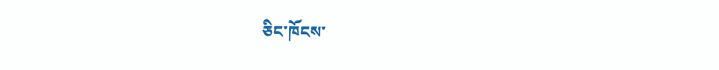ཅིང་ཁོངས་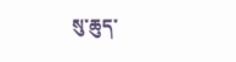སུ་ཆུད་